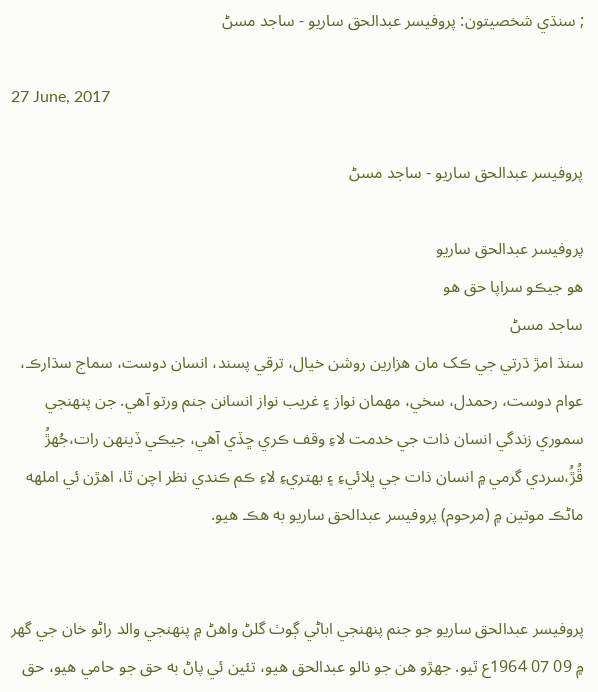; سنڌي شخصيتون: پروفيسر عبدالحق ساريو - ساجد مسڻ

27 June, 2017

پروفيسر عبدالحق ساريو - ساجد مسڻ

پروفيسر عبدالحق ساريو
هو جيڪو سراپا حق هو
ساجد مسڻ
سنڌ امڙ ڌرتي جي ڪک مان هزارين روشن خيال، ترقي پسند، انسان دوست، سماج سڌارڪ، عوام دوست، رحمدل، سخي، مهمان نواز ۽ غريب نواز انسانن جنم ورتو آهي. جن پنهنجي سموري زندگي انسان ذات جي خدمت لاءِ وقف ڪري ڇڏي آهي، جيڪي ڏينهن رات،جُهڙُ ڦُڙُ،سردي گرمي ۾ انسان ذات جي ڀلائيءِ ۽ بهتريءِ لاءِ ڪم ڪندي نظر اچن ٿا، اهڙن ئي املهه ماڻڪ موتين ۾ (مرحوم) پروفيسر عبدالحق ساريو به هڪ هيو.


پروفيسر عبدالحق ساريو جو جنم پنهنجي اباڻي ڳوٺ گلڻ واهڻ ۾ پنهنجي والد راڻو خان جي گھر ۾ 09 07 1964ع ٿيو. جهڙو هن جو نالو عبدالحق هيو، تئين ئي پاڻ به حق جو حامي هيو، حق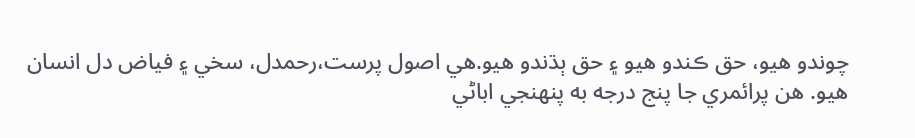چوندو هيو، حق ڪندو هيو ۽ حق ٻڌندو هيو.هي اصول پرست،رحمدل، سخي ۽ فياض دل انسان هيو. هن پرائمري جا پنج درجه به پنهنجي اباڻي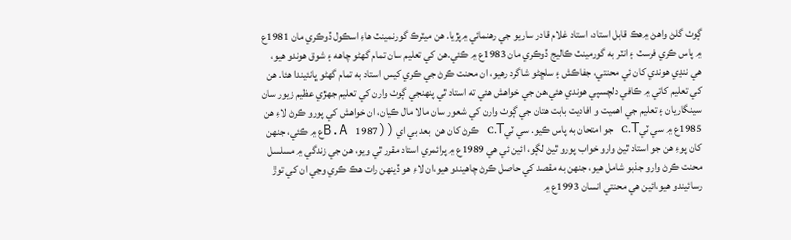ڳوٺ گلڻ واهڻ ۾هڪ قابل استاد، استاد غلام قادر ساريو جي رهنمائي ۾پڙيا. هن ميٽرڪ گورنمينٽ هاءِ اسڪول ڏوڪري مان 1981ع ۾ پاس ڪري فرسٽ ۽ انٽر به گورمينٽ ڪاليج ڏوڪري مان 1983ع ۾ ڪئي.هن کي تعليم سان تمام گھڻو چاهه ۽ شوق هوندو هيو، هي ننڍي هوندي کان ئي محنتي، جفاڪش ۽ سلڇڻو شاگرد رهيو، ان محنت ڪرڻ جي ڪري کيس استاد به تمام گھڻو ڀانئيندا هئا. هن کي تعليم کاتي ۾ ڪافي دلچسپي هوندي هئي،هن جي خواهش هئي ته استاد ٿي پنهنجي ڳوٺ وارن کي تعليم جهڙي عظيم زيور سان سينگاريان ۽ تعليم جي اهميت و افاديت بابت هتان جي ڳوٺ وارن کي شعور سان مالا مال ڪيان، ان خواهش کي پورو ڪرڻ لاءِ هن 1985ع ۾ سي ٽيC.T جو امتحان به پاس ڪيو. سي ٽيC.T ڪرڻ کان هن  بعد بي اي ((B.A 1987ع ۾ ڪئي، جنهن کان پوءِ هن جو استاد ٿيڻ وارو خواب پورو ٿيڻ لڳو، ائين ئي هي 1989ع ۾ پرائمري استاد مقرر ٿي ويو، هن جي زندگي ۾ مسلسل محنت ڪرڻ وارو جذبو شامل هيو، جنهن به مقصد کي حاصل ڪرڻ چاهيندو هيو،ان لاءِ هو ڏينهن رات هڪ ڪري وڃي ان کي توڙ رسائيندو هيو،ائين هي محنتي انسان 1993ع ۾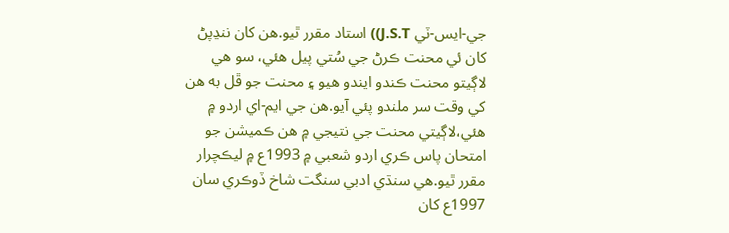جي-ايس-ٽي J.S.T)) استاد مقرر ٿيو.هن کان ننڍپڻ کان ئي محنت ڪرڻ جي سُتي پيل هئي، سو هي لاڳيتو محنت ڪندو ايندو هيو ۽ محنت جو ڦل به هن کي وقت سر ملندو پئي آيو.هن جي ايم-اي اردو ۾ هئي،لاڳيتي محنت جي نتيجي ۾ هن ڪميشن جو امتحان پاس ڪري اردو شعبي ۾ 1993ع ۾ ليڪچرار مقرر ٿيو.هي سنڌي ادبي سنگت شاخ ڏوڪري سان 1997ع کان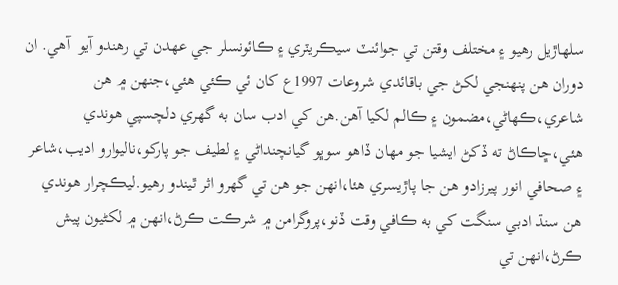سلهاڙيل رهيو ۽ مختلف وقتن تي جوائنٽ سيڪريٽري ۽ ڪائونسلر جي عهدن تي رهندو آيو  آهي. ان دوران هن پنهنجي لکڻ جي باقائدي شروعات 1997ع کان ئي ڪئي هئي،جنهن ۾ هن شاعري،ڪهاڻي،مضمون ۽ ڪالم لکيا آهن.هن کي ادب سان به گھري دلچسپي هوندي هئي،ڇاڪاڻ ته ڏکڻ ايشيا جو مهان ڏاهو سوڀو گيانچنداڻي ۽ لطيف جو پارکو،ناليوارو اديب،شاعر ۽ صحافي انور پيرزادو هن جا پاڙيسري هئا،انهن جو هن تي گھرو اثر ٿيندو رهيو.ليڪچرار هوندي هن سنڌ ادبي سنگت کي به ڪافي وقت ڏنو،پروگرامن ۾ شرڪت ڪرڻ،انهن ۾ لکڻيون پيش ڪرڻ،انهن تي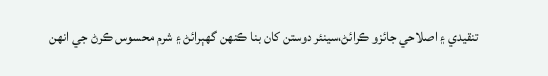تنقيدي ۽ اصلاحي جائزو ڪرائڻ،سينئر دوستن کان بنا ڪنهن گھٻرائڻ ۽ شرم محسوس ڪرڻ جي انهن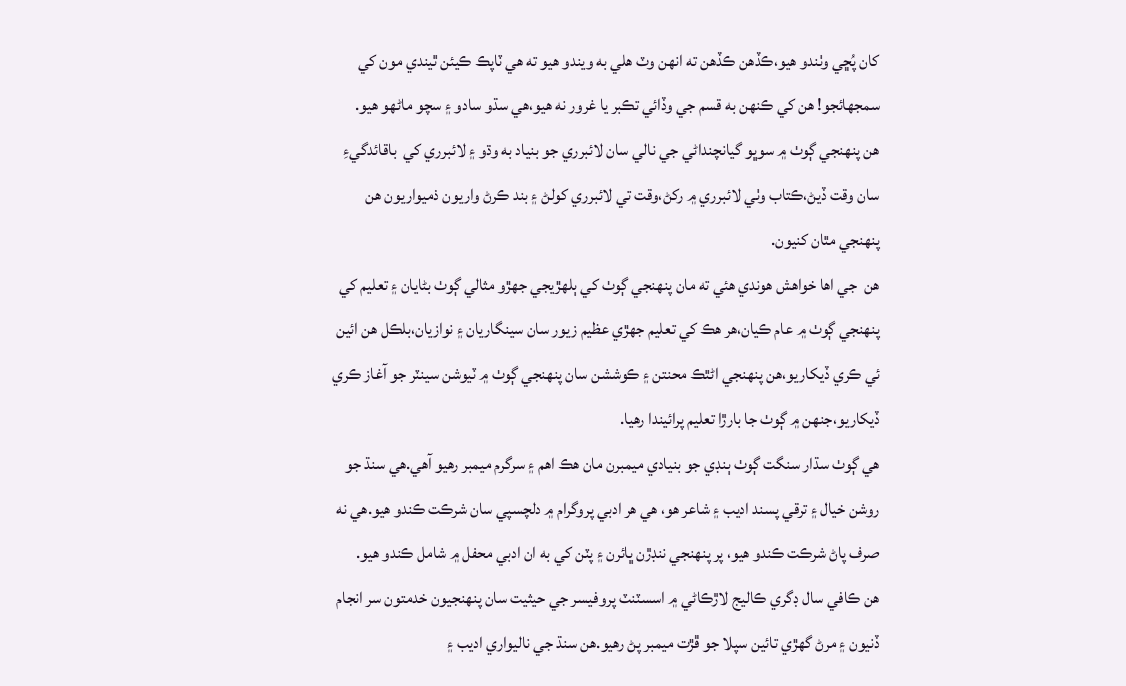کان پُڇي وٺندو هيو،ڪڏهن ڪڏهن ته انهن وٽ هلي به ويندو هيو ته هي ٽاپڪ ڪيئن ٿيندي مون کي سمجهائجو! هن کي ڪنهن به قسم جي وڏائي تڪبر يا غرور نه هيو،هي سڌو سادو ۽ سچو ماڻهو هيو.
هن پنهنجي ڳوٺ ۾ سوڀو گيانچنداڻي جي نالي سان لائبرري جو بنياد به وڌو ۽ لائبرري کي  باقائدگيءِ سان وقت ڏيڻ،ڪتاب وٺي لائبرري ۾ رکڻ،وقت تي لائبرري کولڻ ۽ بند ڪرڻ واريون ذميواريون هن پنهنجي مٿان کنيون.
هن  جي اها خواهش هوندي هئي ته مان پنهنجي ڳوٺ کي ٻلهڙيجي جهڙو مثالي ڳوٺ بڻايان ۽ تعليم کي پنهنجي ڳوٺ ۾ عام ڪيان،هر هڪ کي تعليم جهڙي عظيم زيور سان سينگاريان ۽ نوازيان،بلڪل هن ائين ئي ڪري ڏيکاريو،هن پنهنجي اڻٿڪ محنتن ۽ ڪوششن سان پنهنجي ڳوٺ ۾ ٽيوشن سينٽر جو آغاز ڪري ڏيکاريو،جنهن ۾ ڳوٺ جا بارڙا تعليم پرائيندا رهيا.
هي ڳوٺ سڌار سنگت ڳوٺ ٻنڊي جو بنيادي ميمبرن مان هڪ اهم ۽ سرگرم ميمبر رهيو آهي.هي سنڌ جو روشن خيال ۽ ترقي پسند اديب ۽ شاعر هو، هي هر ادبي پروگرام ۾ دلچسپي سان شرڪت ڪندو هيو.هي نه صرف پاڻ شرڪت ڪندو هيو، پر پنهنجي ننڊڙن ڀائرن ۽ پٽن کي به ان ادبي محفل ۾ شامل ڪندو هيو.
هن ڪافي سال ڊگري ڪاليج لاڙڪاڻي ۾ اسسٽنٽ پروفيسر جي حيثيت سان پنهنجيون خدمتون سر انجام ڏنيون ۽ مرڻ گھڙي تائين سپلا جو ڦڙت ميمبر پڻ رهيو.هن سنڌ جي ناليواري اديب ۽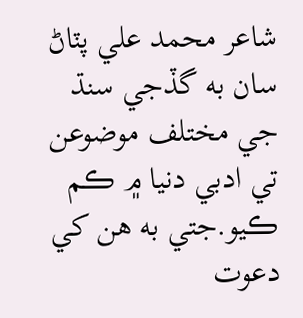شاعر محمد علي پٽاڻ سان به گڏجي سنڌ جي مختلف موضوعن تي ادبي دنيا ۾ ڪم ڪيو.جتي به هن کي دعوت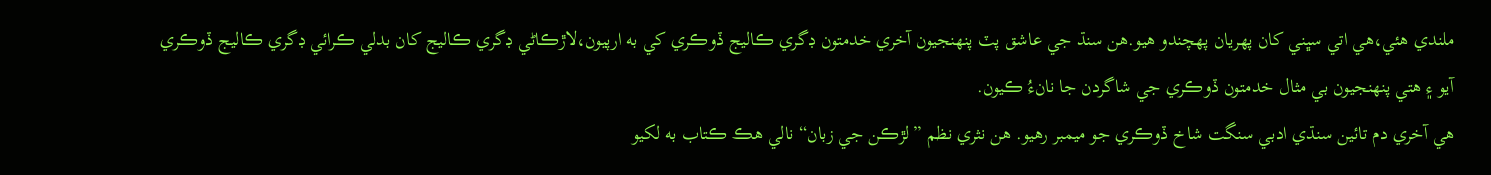ملندي هئي،هي اتي سڀني کان پهريان پهچندو هيو.هن سنڌ جي عاشق پٽ پنهنجيون آخري خدمتون ڊگري ڪاليج ڏوڪري کي به ارپيون،لاڙڪاڻي ڊگري ڪاليج کان بدلي ڪرائي ڊگري ڪاليج ڏوڪري آيو ۽ هتي پنهنجيون بي مثال خدمتون ڏوڪري جي شاگردن جا نانءُ ڪيون.
هي آخري دم تائين سنڌي ادبي سنگت شاخ ڏوڪري جو ميمبر رهيو. هن نثري نظم ”لڙڪن جي زبان“ نالي هڪ ڪتاب به لکيو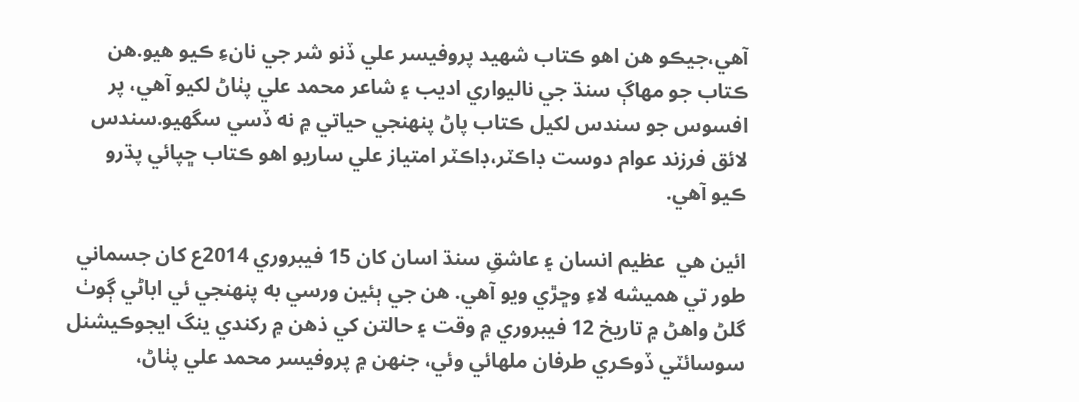آهي،جيڪو هن اهو ڪتاب شهيد پروفيسر علي ڏنو شر جي نانءِ ڪيو هيو.هن ڪتاب جو مهاڳ سنڌ جي ناليواري اديب ۽ شاعر محمد علي پٺاڻ لکيو آهي، پر افسوس جو سندس لکيل ڪتاب پاڻ پنهنجي حياتي ۾ نه ڏسي سگھيو.سندس لائق فرزند عوام دوست ڊاڪٽر،ڊاڪٽر امتياز علي ساريو اهو ڪتاب ڇپائي پڌرو ڪيو آهي.

ائين هي  عظيم انسان ۽ عاشقِ سنڌ اسان کان 15 فيبروري 2014ع کان جسماني طور تي هميشه لاءِ وڇڙي ويو آهي. هن جي ٻئين ورسي به پنهنجي ئي اباڻي ڳوٺ گلڻ واهڻ ۾ تاريخ 12 فيبروري ۾ وقت ۽ حالتن کي ذهن ۾ رکندي ينگ ايجوڪيشنل سوسائٽي ڏوڪري طرفان ملهائي وئي، جنهن ۾ پروفيسر محمد علي پٺاڻ،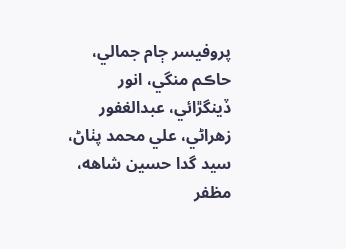پروفيسر ڄام جمالي، حاڪم منگي، انور ڏينگڙائي، عبدالغفور زهراڻي، علي محمد پٺاڻ، سيد گدا حسين شاهه، مظفر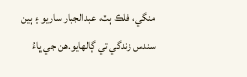منگي، فلڪ ٻٽ، عبدالجبار ساريو ۽ ٻين سندس زندگي تي ڳالهايو.هن جي ڀاءُ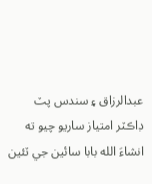عبدالرزاق ۽ سندس پٽ ڊاڪٽر امتياز ساريو چيو ته انشاءَ الله بابا سائين جي ٽئين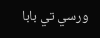ورسي تي بابا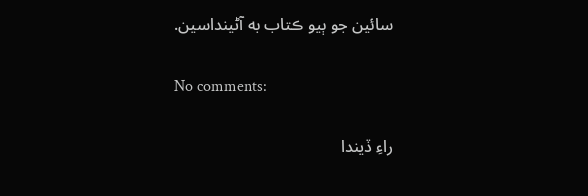سائين جو ٻيو ڪتاب به آڻينداسين.

No comments:

راءِ ڏيندا